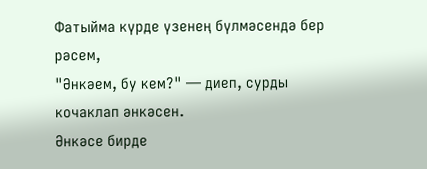Фатыйма күрде үзенең бүлмәсендә бер рәсем,
"Әнкәем, бу кем?" — диеп, сурды кочаклап әнкәсен.
Әнкәсе бирде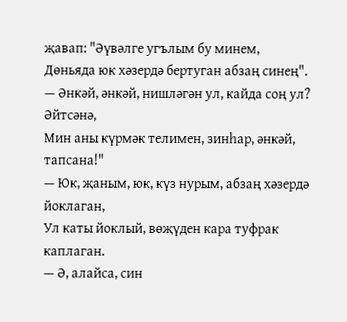җавап: "Әүвәлге угълым бу минем,
Дөньяда юк хәзердә бертуган абзаң синең".
— Әнкәй, әнкәй, нишләгән ул, кайда соң ул? Әйтсәнә,
Мин аны күрмәк телимен, зинһар, әнкәй, тапсана!"
— Юк, җаным, юк, күз нурым, абзаң хәзердә йоклаган,
Ул каты йоклый, вөҗүден кара туфрак каплаган.
— Ә, алайса, син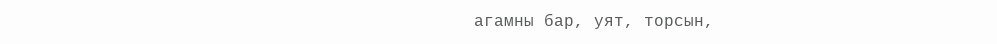агамны бар, уят, торсын,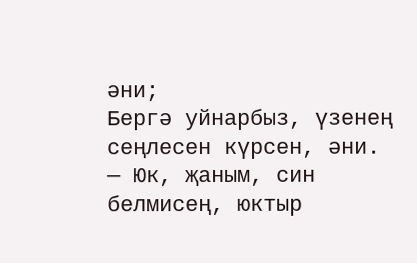әни;
Бергә уйнарбыз, үзенең сеңлесен күрсен, әни.
— Юк, җаным, син белмисең, юктыр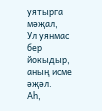уятырга мәҗал,
Ул уянмас бер йокыдыр, аның исме әҗәл.
Аһ,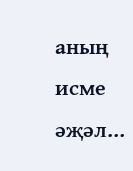аның исме әҗәл…